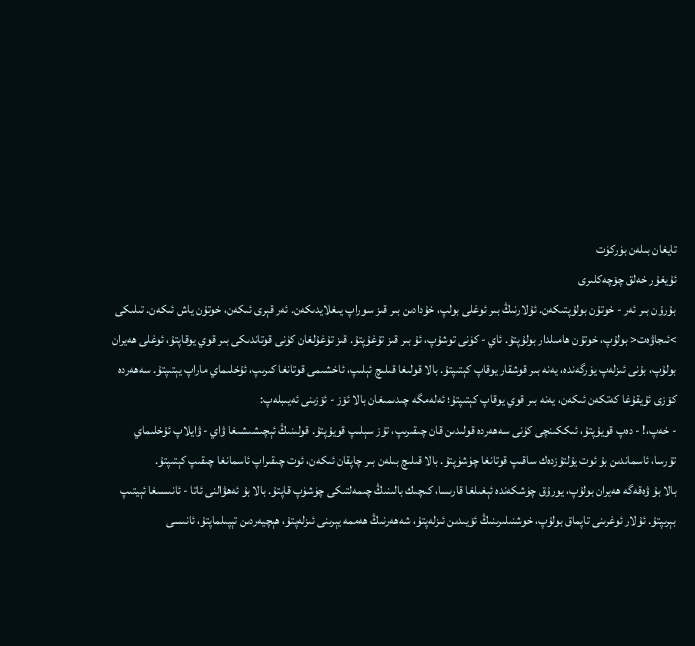تايغان بىلەن بۈركۈت
ئۇيغۇر خەلق چۆچەكلىرى
بۇرۇن بىر ئەر - خوتۇن بولۇپتىكەن. ئۇلارنىڭ بىر ئوغلى بولپ، خۇدادىن بىر قىز سوراپ يىغلايدىكەن. ئەر قېرى ئىكەن، خوتۇن ياش ئىكەن. تىلىكى >ئىجاۋەت< بولۇپ، خوتۇن ھامىلدار بولۇپتۇ. ئاي - كۈنى توشۇپ، ئۇ بىر قىز تۇغۇپتۇ. قىز تۇغۇلغان كۈنى قوتاندىكى بىر قوي يوقاپتۇ، ئوغلى ھەيران بولۇپ، بۇنى ئىزلەپ يۈرگەندە، يەنە بىر قوشقار يوقاپ كېتىپتۇ. بالا قولىغا قىلىچ ئېلىپ، ئاخشىمى قوتانغا كىرىپ، ئۇخلىماي ماراپ يېتىپتۇ. سەھەردە كۆزى ئۇيقۇغا كەتكەن ئىكەن، يەنە بىر قوي يوقاپ كېتىپتۇ؛ ئەلەمگە چىدىمىغان بالا ئۆز - ئۆزىنى ئەيىبلەپ:
- خەپ،! - دەپ قويۇپتۇ، ئىككىنچى كۈنى سەھەردە قولىدىن قان چىقىرىپ، تۇز سېلىپ قويۇپتۇ. قولىنىڭ ئېچىشىشىغا ۋاي - ۋايلاپ ئۇخلىماي تۇرسا، ئاسماندىن بۇ ئوت يۇلتۇزدەك ساقىپ قوتانغا چۈشۈپتۇ. بالا قىلىچ بىلەن بىر چاپقان ئىكەن، ئوت چىقىراپ ئاسمانغا چىقىپ كېتىپتۇ.
بالا بۇ ۋەقەگە ھەيران بولۇپ، يورۇق چۈشكەندە ئېغىلغا قارىسا، كىچىك بالىنىڭ چىمەلتىكى چۈشۈپ قاپتۇ. بالا بۇ ئەھۋالنى ئاتا - ئانىسىغا ئېيتىپ بېرىپتۇ. ئۇلار ئوغرىنى تاپماق بولۇپ، خوشنىلىرىنىڭ ئۆيىدىن ئىزلەپتۇ، شەھەرنىڭ ھەممە يېرىنى ئىزلەپتۇ، ھېچيەردىن تېپىلماپتۇ، ئانىسى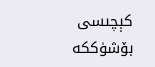كېچىسى بۆشۈككە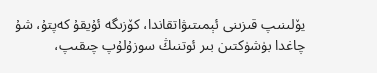يۆلىنىپ قىزىنى ئېمىتىۋاتقاندا، كۆزىگە ئۇيقۇ كەپتۇ، شۇ چاغدا بۈشۈكتىن بىر ئوتنىڭ سوزۇلۇپ چىقىپ،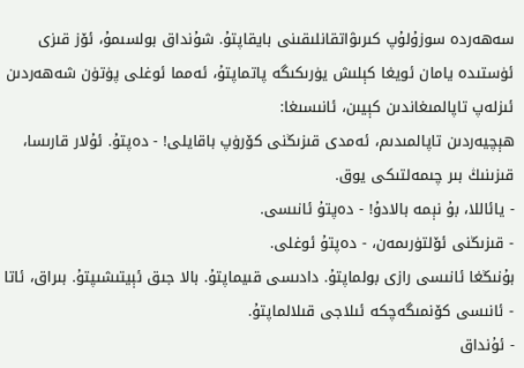سەھەردە سوزۇلۇپ كىرىۋاتقانلىقىنى بايقاپتۇ. شۇنداق بولسىمۇ، ئۆز قىزى ئۈستىدە يامان ئويغا كېلىش يۈرىكىگە پاتماپتۇ، ئەمما ئوغلى پۈتۈن شەھەردىن ئىزلەپ تاپالمىغاندىن كېيىن، ئانىسىغا:
ھېچيەردىن تاپالمىدىم، ئەمدى قىزىڭنى كۆرۈپ باقايلى! - دەپتۇ. ئۇلار قارىسا، قىزىنىڭ بىر چىمەلتىكى يوق.
- يائاللا، بۇ نېمە بالادۇ! - دەپتۇ ئانىسى.
- قىزىڭنى ئۆلتۈرىمەن، - دەپتۇ ئوغلى.
بۇنىڭغا ئانىسى رازى بولماپتۇ. دادىسى قىيماپتۇ. بالا جىق ئېيتىشىپتۇ. بىراق، ئاتا - ئانىسى كۆنمىگەچكە ئىلاجى قىلالماپتۇ.
- ئۇنداق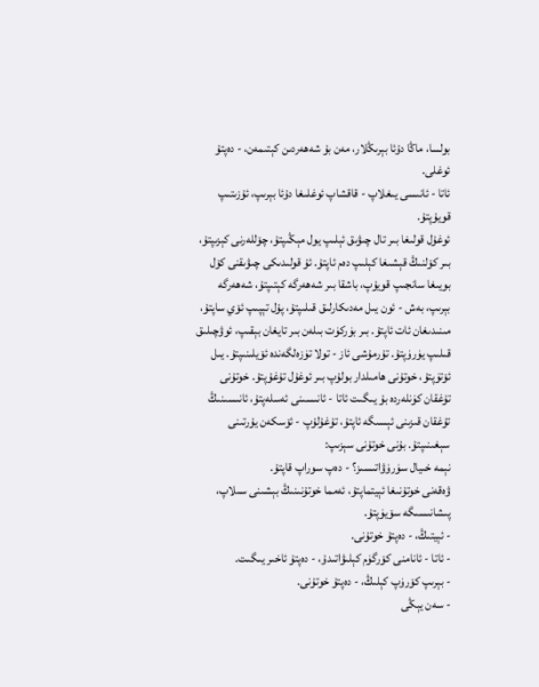بولسا، ماڭا دۇئا بېرىڭلار، مەن بۇ شەھەردىن كېتىمەن، - دەپتۇ ئوغلى.
ئاتا - ئانىسى يىغلاپ - قاقشاپ ئوغلىغا دۇئا بېرىپ، ئۇزىتىپ قويۇپتۇ.
ئوغۇل قولىغا بىر تال چىۋىق ئېلىپ يول مېڭىپتۇ، چۆللەرنى كېزىپتۇ، بىر كۆلنىڭ قېشىغا كېلىپ دەم ئاپتۇ. ئۇ قولىدىكى چىۋىقنى كۆل بويىغا سانجىپ قويۇپ، باشقا بىر شەھەرگە كېتىپتۇ، شەھەرگە بېرىپ، بەش - ئون يىل مەدىكارلىق قىلىپتۇ، پۇل تېپىپ ئۆي ساپتۇ، مىنىدىغان ئات ئاپتۇ. بىر بۈركۈت بىلەن بىر تايغان بېقىپ، ئوۋچىلىق قىلىپ يۈرۈپتۇ. تۇرمۇشى ئاز - تولا تۈزەلگەندە ئۆيلىنىپتۇ. يىل ئۆتۈپتۇ، خوتۇنى ھامىلدار بولۇپ بىر ئوغۇل تۇغۇپتۇ. خوتۇنى تۇغقان كۈنلەردە بۇ يىگىت ئاتا - ئانىسىنى ئەسلەپتۇ، ئانىسىنىڭ تۇغقان قىزىنى ئېسىگە ئاپتۇ، تۇغۇلۇپ - ئۆسكەن يۇرتىنى سېغىنىپتۇ. بۇنى خوتۇنى سېزىپ:
نېمە خىيال سۈرۈۋاتىسىز؟ - دەپ سوراپ قاپتۇ.
ۋەقەنى خوتۇنىغا ئېيتماپتۇ، ئەمما خوتۇنىنىڭ بېشىنى سىلاپ، پىشانىسىگە سۆيۈپتۇ.
- ئېيتىڭ، - دەپتۇ خوتۇنى.
- ئاتا - ئانامنى كۆرگۈم كېلىۋاتىدۇ، - دەپتۇ ئاخىر يىگىت.
- بېرىپ كۆرۈپ كېلىڭ، - دەپتۇ خوتۇنى.
- سەن يېڭى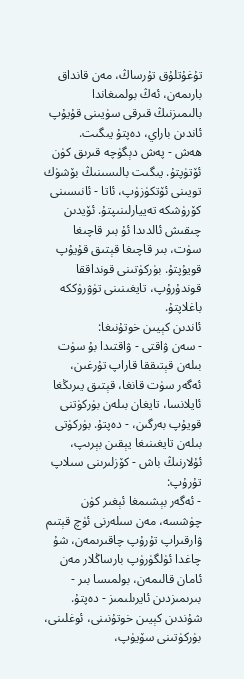تۇغۇتلۇق تۇرساڭ، مەن قانداق بارىمەن، ئەڭ بولمىغاندا بالىمىزنىڭ قىرقى سۈيىنى قۇيۇپ ئاندىن باراي، دەپتۇ يىگىت.
ھەش - پەش دېگۈچە قىرىق كۈن ئۆتۈپتۇ. يىگىت بالىسىنىڭ بۆشۈك تويىنى ئۆتكۈزۈپ، ئاتا - ئانىسىنى كۆرۈشكە تەييارلىنىپتۇ. ئۆيدىن چىقىش ئالدىدا ئۇ بىر قاچىغا سۈت، بىر قاچىغا قېتىق قۇيۇپ قويۇپتۇ. بۈركۈتىنى قونداققا قوندۇرۇپ، تايغىنىنى تۈۋرۈككە باغلاپتۇ.
ئاندىن كېيىن خوتۇنىغا:
- سەن ۋاقتى - ۋاقتىدا بۇ سۈت بىلەن قېتىققا قاراپ تۇرغىن، ئەگەر سۈت قانغا، قېتىق يىرىڭغا ئايلانسا، تايغان بىلەن بۈركۈتنى قويۇپ بەرگىن، - دەپتۇ. بۈركۈتى بىلەن تايغىنىغا يېقىن بېرىپ، ئۇلارنىڭ باش - كۆزلىرىنى سىلاپ تۇرۇپ:
- ئەگەر بېشىمغا ئېغىر كۈن چۈشسە، مەن سىلەرنى ئۈچ قېتىم ۋارقىراپ تۇرۇپ چاقىرىمەن، شۇ چاغدا ئۈلگۈرۈپ بارساڭلار مەن ئامان قالىمەن، بولمىسا بىر - بىرىمىزدىن ئايرىلىمىز - دەپتۇ.
شۇندىن كېيىن خوتۇنىنى، ئوغلىنى، بۈركۈتىنى سۆيۈپ،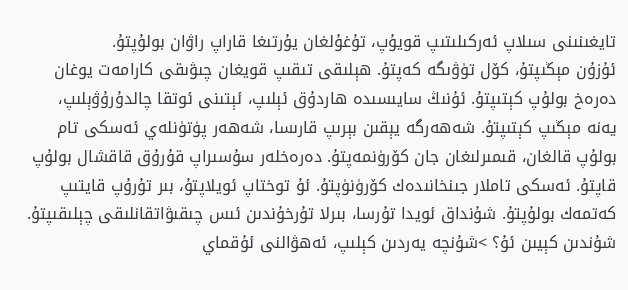تايغىنىنى سىلاپ ئەركىلىتىپ قويۇپ، تۇغۇلغان يۇرتىغا قاراپ راۋان بولۇپتۇ.
ئۇزۇن مېڭىپتۇ، كۆل تۈۋىگە كەپتۇ. ھېلىقى تىقىپ قويغان چىۋىقى كارامەت يوغان دەرەخ بولۇپ كېتىپتۇ. ئۇنىڭ سايىسىدە ھاردۇق ئېلىپ، ئېتىنى ئوتقا چالدۇرۇۋېلىپ، يەنە مېڭىپ كېتىپتۇ. شەھەرگە يېقىن بېرىپ قارىسا، شەھەر پۈتۈنلەي ئەسكى تام بولۇپ قالغان، قىمىرلىغان جان كۆرۈنمەپتۇ. دەرەخلەر سۇسىراپ قۇرۇق قاقشال بولۇپ قاپتۇ. ئەسكى تاملار جىنخانىدەك كۆرۈنۈپتۇ. ئۇ توختاپ ئويلاپتۇ، بىر تۇرۇپ قايتىپ كەتمەك بولۇپتۇ. شۇنداق ئويدا تۇرسا، بىرلا تۇرخۇندىن ئىس چىقىۋاتقانلىقى چېلىقىپتۇ. شۇندىن كېيىن ئۇ؟ >شۇنچە يەردىن كېلىپ، ئەھۋالنى ئۇقماي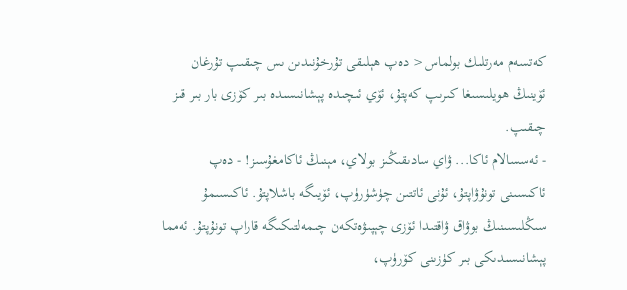كەتسەم مەرتلىك بولماس< دەپ ھېلىقى تۇرخۇنىدىن ىس چىقىپ تۇرغان ئۆينىڭ ھويلىسىغا كىرىپ كەپتۇ، ئۆي ئىچىدە پېشانىسىدە بىر كۆزى بار بىر قىز چىقىپ.
- ئەسسالام ئاكا... ۋاي سادىقىڭىز بولاي، مېنىڭ ئاكامغۇسىز! - دەپ ئاكىسىنى تونۇۋاپتۇ، ئۇنى ئاتتىن چۈشۈرۈپ، ئۆيىگە باشلاپتۇ. ئاكىسىمۇ سىڭلىسىنىڭ بوۋاق ۋاقتىدا ئۆزى چېپىۋەتكەن چىمەلتىكىگە قاراپ تونۇپتۇ. ئەمما پېشانىسىدىكى بىر كۈزىنى كۆرۈپ،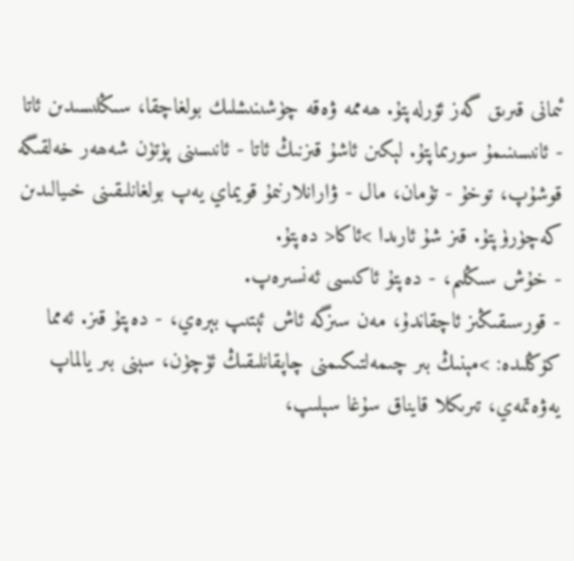ئىمانى قىرىق گەز ئۆرلەپتۇ. ھەممە ۋەقە چۈشىنىشلىك بولغاچقا، سىڭلىسىدىن ئاتا - ئانىسىنىمۇ سورىماپتۇ. لېكىن ئاشۇ قىزنىڭ ئاتا - ئانىسىنى پۈتۈن شەھەر خەلقىگە قوشۇپ، توخۇ - تۇمان، مال - ۋارانلارنىمۇ قويماي يەپ بولغانلىقىنى خىيالىدىن كەچۈرۈپتۇ. قىز شۇ ئارىدا >ئاكا< دەپتۇ.
- خۇش سىڭلىم، - دەپتۇ ئاكىسى ئەنسىرەپ.
- قورسىقىڭىز ئاچقاندۇ، مەن سىزگە ئاش ئېتىپ بېرەي، - دەپتۇ قىز. ئەمما كۆڭلىدە: >مېنىڭ بىر چىمەلتىكىمنى چاپقانلىقىڭ ئۈچۈن، سېنى بىر يالماپ يەۋەتمەي، تىرىكلا قايناق سۇغا سېلىپ،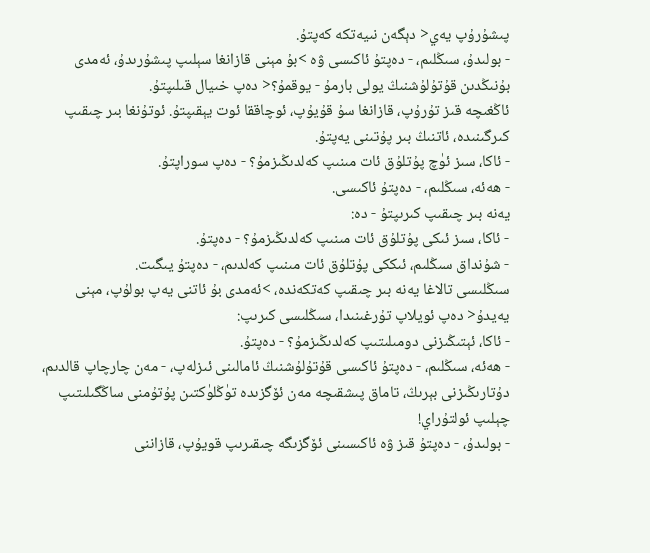پىشۇرۇپ يەي< دېگەن نىيەتكە كەپتۇ.
- بولىدۇ، سىڭلىم، - دەپتۇ ئاكىسى ۋە >بۇ مېنى قازانغا سېلىپ پىشۇرىدۇ، ئەمدى بۇنىڭدىن قۇتۇلۇشنىڭ يولى بارمۇ - يوقمۇ؟< دەپ خىيال قىلىپتۇ.
ئاڭغىچە قىز تۇرۇپ، قازانغا سۇ قۇيۇپ، ئوچاققا ئوت يېقىپتۇ. ئوتۇنغا بىر چىقىپ كىرگىنىدە، ئاتنىڭ بىر پۇتىنى يەپتۇ.
- ئاكا، سىز ئۈچ پۇتلۇق ئات مىنىپ كەلدىڭىزمۇ؟ - دەپ سوراپتۇ.
- ھەئە، سىڭلىم، - دەپتۇ ئاكىسى.
يەنە بىر چىقىپ كىرىپتۇ - دە:
- ئاكا، سىز ئىكى پۇتلۇق ئات مىنىپ كەلدىڭىزمۇ؟ - دەپتۇ.
- شۇنداق سىڭلىم، ئىككى پۇتلۇق ئات مىنىپ كەلدىم، - دەپتۇ يىگىت.
سىڭلىسى تالاغا يەنە بىر چىقىپ كەتكەندە، >ئەمدى بۇ ئاتنى يەپ بولۇپ، مېنى يەيدۇ< دەپ ئويلاپ تۇرغىنىدا، سىڭلىسى كىرىپ:
- ئاكا، ئېتىڭىزنى دومىلىتىپ كەلدىڭىزمۇ؟ - دەپتۇ.
- ھەئە، سىڭلىم، - دەپتۇ ئاكىسى قۇتۇلۇشنىڭ ئامالىنى ئىزلەپ، - مەن چارچاپ قالدىم، دۇتارىڭىزنى بېرىڭ، تاماق پىشقىچە مەن ئۆگزىدە تۈڭلۈكتىن پۇتۇمنى ساڭگىلىتىپ چېلىپ ئولتۇراي!
- بولىدۇ، - دەپتۇ قىز ۋە ئاكىسىنى ئۆگزىگە چىقىرىپ قويۇپ، قازاننى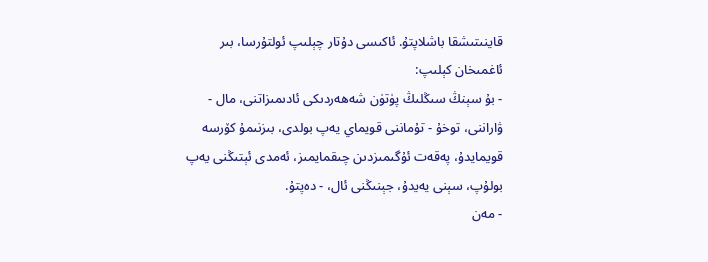قاينىتىشقا باشلاپتۇ. ئاكىسى دۇتار چېلىپ ئولتۇرسا، بىر ئاغمىخان كېلىپ:
- بۇ سېنڭ سىڭلىڭ پۈتۈن شەھەردىكى ئادىمىزاتنى، مال - ۋاراننى، توخۇ - تۇماننى قويماي يەپ بولدى، بىزنىمۇ كۆرسە قويمايدۇ، پەقەت ئۇگىمىزدىن چىقمايمىز، ئەمدى ئېتىڭنى يەپ بولۇپ، سېنى يەيدۇ، جېنىڭنى ئال، - دەپتۇ.
- مەن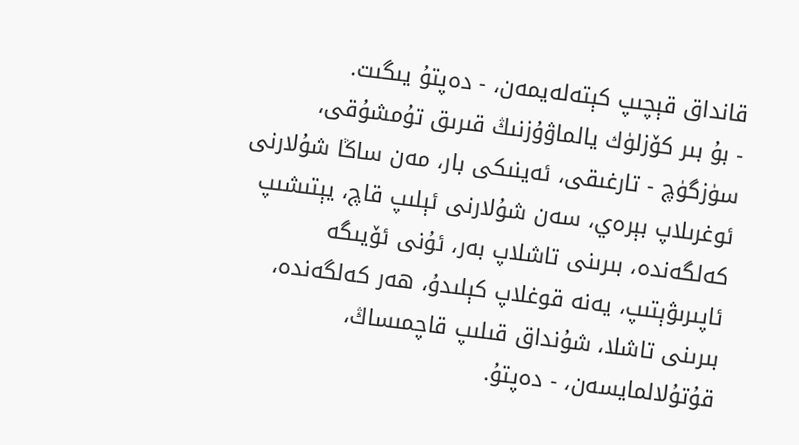قانداق قېچىپ كېتەلەيمەن، - دەپتۇ يىگىت.
- بۇ بىر كۆزلۈك يالماۋۇزنىڭ قىرىق تۇمشۇقى، سۈزگۈچ - تارغىقى، ئەينىكى بار، مەن ساڭا شۇلارنى ئوغرىلاپ بېرەي، سەن شۇلارنى ئېلىپ قاچ، يېتىشىپ كەلگەندە، بىرىنى تاشلاپ بەر، ئۇنى ئۆيىگە ئاپىرىۋېتىپ، يەنە قوغلاپ كېلىدۇ، ھەر كەلگەندە، بىرىنى تاشلا، شۇنداق قىلىپ قاچمىساڭ، قۇتۇلالمايسەن، - دەپتۇ.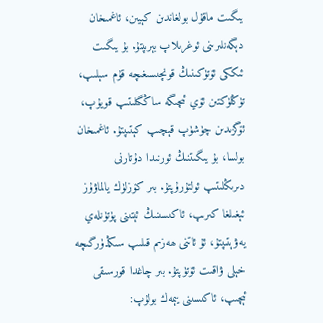يىگىت ماقۇل بولغاندىن كېيىن، ئاغمىخان دېگەنلىرىنى ئوغرىلاپ بېرىپتۇ. بۇ يىگىت ئىككى ئۆتۈكىنىڭ قونچىسىغىچە قۇم سېلىپ، تۈڭلۈكتىن ئۆي ئىچىگە ساڭگىلىتىپ قويۇپ، ئۆگزىدىن چۈشۈپ قېچىپ كېتىپتۇ. ئاغمىخان بولسا، بۇ يىگىتنىڭ ئورنىدا دۇتارنى دىرىڭلىتىپ ئولتۇرۇپتۇ. بىر كۆزلۈك يالماۋۇز ئېغىلغا كىرىپ، ئاكىسىنىڭ ئېتىنى پۈتۈنلەي يەۋېتىپتۇ، ئۇ ئاتنى ھەزىم قىلىپ سىڭدۈرگىچە خېلى ۋاقىت ئۆتۈپتۇ. بىر چاغدا قورسىقى ئېچىپ، ئاكىسىنى يېمەك بولۇپ: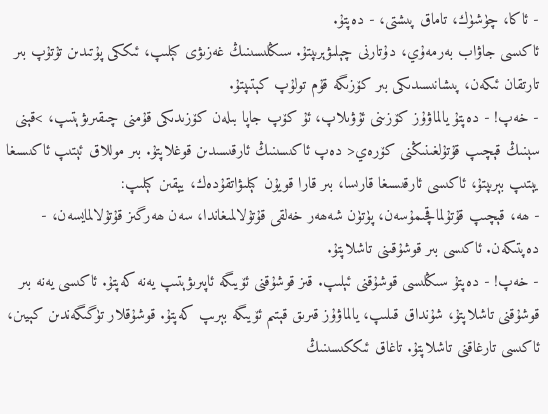- ئاكا، چۈشۈك، تاماق پىشتى، - دەپتۇ.
ئاكىسى جاۋاب بەرمەۇي، دۇتارنى چېلىۋېرىپتۇ. سىڭلىسىنىڭ غەزىۋى كېلىپ، ئىككى پۇتىدىن تۇتۇپ بىر تارتقان ئىكەن، پىشانىسىدىكى بىر كۆزىگە قۇم تولۇپ كېتىپتۇ.
- خەپ! - دەپتۇ يالماۋۇز كۆزىنى ئۇۋىلاپ، ئۇ كۆپ جاپا بىلەن كۆزىدىكى قۇمنى چىقىرىۋېتىپ، >قېنى سېنىڭ قېچىپ قۇتۇلغىنىڭنى كۆرەي< دەپ ئاكىسىنىڭ ئارقىسىدىن قوغلاپتۇ. بىر موللاق ئېتىپ ئاكىسىغا يېتىپ بېرىپتۇ، ئاكىسى ئارقىسىغا قارىسا، بىر قارا قويۇن كېلىۋاتقۇدەك، يېقىن كېلىپ:
- ھە، قېچىپ قۇتۇلماقچىمۇسەن، پۈتۈن شەھەر خەلقى قۇتۇلالمىغاندا، سەن ھەرگىز قۇتۇلالمايسەن، - دەپتىكەن. ئاكىسى بىر قوشۇقىنى تاشلاپتۇ.
- خەپ! - دەپتۇ سىڭلىسى قوشۇقنى ئېلىپ. قىز قوشۇقنى ئۆيىگە ئاپىرىۋېتىپ يەنە كەپتۇ. ئاكىسى يەنە بىر قوشۇقنى تاشلاپتۇ، شۇنداق قىلىپ، يالماۋۇز قىرىق قېتىم ئۆيىگە بېرىپ كەپتۇ. قوشۇقلار تۈگىگەندىن كېيىن، ئاكىسى تارغاقنى تاشلاپتۇ. تاغاق ئىككىسىنىڭ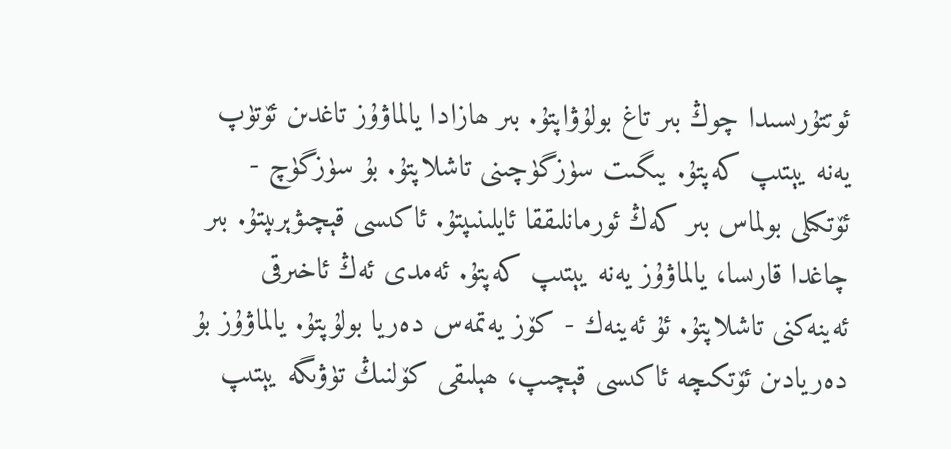ئوتتۇرىسىدا چوڭ بىر تاغ بولۇۋاپتۇ. بىر ھازادا يالماۋۇز تاغدىن ئۆتۈپ يەنە يېتىپ كەپتۇ. يىگىت سۈزگۈچىنى تاشلاپتۇ. بۇ سۈزگۈچ - ئۆتكىلى بولماس بىر كەڭ ئورمانلىققا ئايلىنىپتۇ. ئاكىسى قېچىۋېرىپتۇ. بىر چاغدا قارىسا، يالماۋۇز يەنە يېتىپ كەپتۇ. ئەمدى ئەڭ ئاخىرقى ئەينەكنى تاشلاپتۇ. ئۇ ئەينەك - كۆز يەتمەس دەريا بولۇپتۇ. يالماۋۇز بۇ دەريادىن ئۆتكىچە ئاكىسى قېچىپ، ھېلىقى كۆلنىڭ تۈۋىگە يېتىپ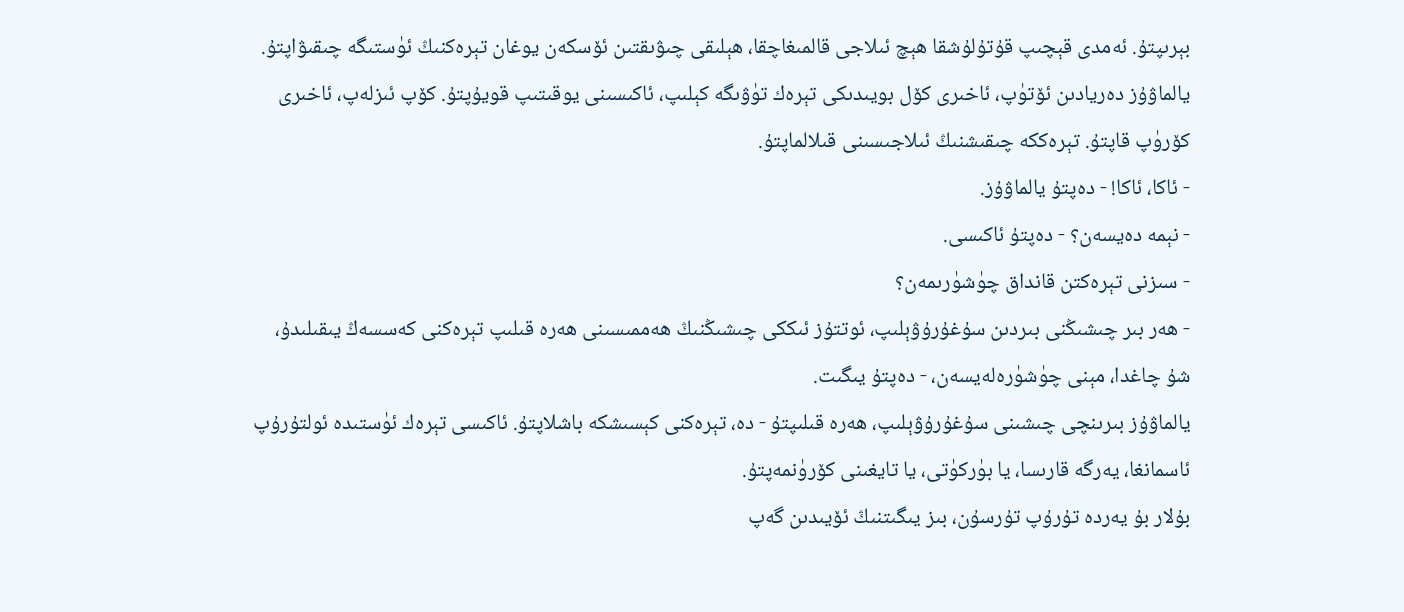بېرىپتۇ. ئەمدى قېچىپ قۇتۇلۇشقا ھېچ ئىلاجى قالمىغاچقا، ھېلىقى چىۋىقتىن ئۆسكەن يوغان تېرەكنىڭ ئۈستىگە چىقىۋاپتۇ. يالماۋۇز دەريادىن ئۆتۈپ، ئاخىرى كۆل بويىدىكى تېرەك تۈۋىگە كېلىپ، ئاكىسىنى يوقىتىپ قويۇپتۇ. كۆپ ئىزلەپ، ئاخىرى كۆرۈپ قاپتۇ. تېرەككە چىقىشنىڭ ئىلاجىسىنى قىلالماپتۇ.
- ئاكا، ئاكا! - دەپتۇ يالماۋۇز.
- نېمە دەيسەن؟ - دەپتۇ ئاكىسى.
- سىزنى تېرەكتن قانداق چۈشۈرىمەن؟
- ھەر بىر چىشىڭنى بىردىن سۇغۇرۇۋېلىپ، ئوتتۇز ئىككى چىشىڭنىڭ ھەممىسىنى ھەرە قىلىپ تېرەكنى كەسسەڭ يىقىلىدۇ، شۇ چاغدا، مېنى چۈشۈرەلەيسەن، - دەپتۇ يىگىت.
يالماۋۇز بىرىنچى چىشىنى سۇغۇرۇۋېلىپ، ھەرە قىلىپتۇ - دە، تېرەكنى كېسىشكە باشلاپتۇ. ئاكىسى تېرەك ئۈستىدە ئولتۇرۇپ ئاسمانغا، يەرگە قارىسا، يا بۈركۈتى، يا تايغىنى كۆرۈنمەپتۇ.
بۇلار بۇ يەردە تۇرۇپ تۇرسۇن، بىز يىگىتنىڭ ئۆيىدىن گەپ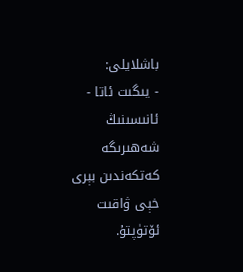باشلايلى:
- يىگىت ئاتا - ئانىسىنىڭ شەھىرىگە كەتكەندىن بېرى خېى ۋاقىت ئۆتۈپتۇ.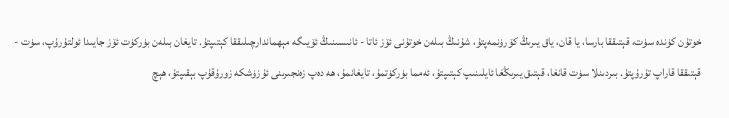خوتۇن كۈندە سۈت، قېتىققا بارسا، يا قان، ياق يىرىڭ كۆرۈنمەپتۇ، شۇنىڭ بىلەن خوتۇنى ئۆز ئاتا - ئانىسىنىڭ ئۆيىگە مېھماندارچىلىققا كېتىپتۇ. تايغان بىلەن بۈركۈت ئۆز جايىدا ئولتۇرۇپ، سۈت - قېتىققا قاراپ تۇرۇپتۇ. بىردىنلا سۈت قانغا، قېتىق يىرىڭغا ئايلىنىپ كېتىپتۇ، ئەمما بۈركۈتمۇ، تايغانمۇ، ھە دەپ زەنجىرىنى ئۇزۈشكە زورۇقۇپ بېقىپتۇ، ھېچ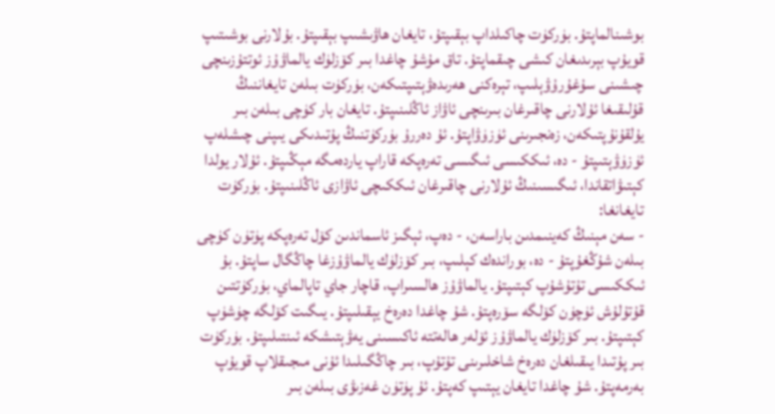بوشىنالماپتۇ. بۈركۈت چاكىلداپ بېقىپتۇ، تايغان ھاۋىشىپ بېقىپتۇ. بۇلارنى بوشىتىپ قويۇپ بېرىدىغان كىشى چىقماپتۇ. تاق مۇشۇ چاغدا بىر كۆزلۈك يالماۋۇز ئوتتۇزىنچى چىشىنى سۇغۇرۇۋېلىپ، تېرەكنى ھەرىدەۋېتىپتىكەن، بۈركۈت بىلەن تايغاننىڭ قۇلىقىغا ئۇلارنى چاقىرغان بىرىنچى ئاۋاز ئاڭلىنىپتۇ. تايغان بار كۈچى بىلەن بىر يۇلقۇنۇپتىكەن، زەنجىرىنى ئۈزۈۋاپتۇ. ئۇ دەررۇ بۈركۈتنىڭ پۇتىدىكى يىپنى چىشلەپ ئۈزۈۋېتىپتۇ - دە، ئىككىسى ئىگىسى تەرەپكە قاراپ ياردەمگە مېڭىپتۇ. ئۇلار يولدا كېتىۋاتقاندا، ئىگىسىنىڭ ئۇلارنى چاقىرغان ئىككىچى ئاۋازى ئاڭلىنىپتۇ. بۈركۈت تايغانغا:
- سەن مېنىڭ كەينىمدىن باراسەن، - دەپ، ئېگىز ئاسماندىن كۆل تەرەپكە پۈتۈن كۈچى بىلەن شۇڭغۇپتۇ - دە، بوراندەك كېلىپ، بىر كۆزلۈك يالماۋۇزغا چاڭگال ساپتۇ. بۇ ئىككىسى تۇتۇشۇپ كېتىپتۇ. يالماۋۇز ھالسىراپ، قاچار جاي تاپالماي، بۈركۈتتىن قۇتۇلۇش ئۈچۈن كۆلگە سۆرەپتۇ. شۇ چاغدا دەرەخ يېقىلىپتۇ. يىگىت كۆلگە چۈشۈپ كېتىپتۇ. بىر كۆزلۈك يالماۋۇز ئۆلەر ھالەتتە ئاكىسىنى يەۋېتىشكە ئىنتىلىپتۇ. بۈركۈت بىر پۇتىدا يىقىلغان دەرەخ شاخلىرىنى تۇتۇپ، بىر چاڭگىلىدا ئۇنى مىجىقلاپ قويۇپ بەرمەپتۇ. شۇ چاغدا تايغان يېتىپ كەپتۇ. ئۇ پۈتۈن غەزىۋى بىلەن بىر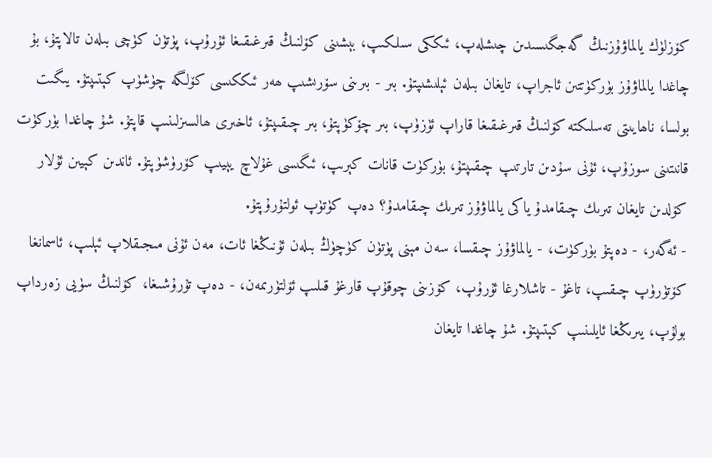كۆزلۈك يالماۋۇزنىڭ گەجگىسىدىن چىشلەپ، ئىككى سىلكىپ، بېشىنى كۆلنىڭ قىرغىقىغا ئۇرۇپ، پۈتۈن كۈچى بىلەن تالاپتۇ، بۇ چاغدا يالماۋۇز بۈركۈتتىن ئاجراپ، تايغان بىلەن ئېلىشىپتۇ. بىر - بىرىنى سۆرىشىپ ھەر ئىككىسى كۆلگە چۈشۈپ كېتىپتۇ. يىگىت بولسا، ناھايىتى تەسلىكتە كۆلنىڭ قىرغىقىغا قاراپ ئۈزۈپ، بىر چۆكۈپتۇ، بىر چىقىپتۇ، ئاخىرى ھالسىزلىنىپ قاپتۇ. شۇ چاغدا بۈركۈت قانىتىنى سوزۇپ، ئۇنى سۇدىن تارتىپ چىقىپتۇ، بۈركۈت قانات كېرىپ، ئىگىسى غۇلاچ يېيىپ كۆرۈشۈپتۇ. ئاندىن كېيىن ئۇلار كۆلدىن تايغان تىرىك چىقامدۇ ياكى يالماۋۇز تىرىك چىقامدۇ؟ دەپ كۈتۈپ ئولتۇرۇپتۇ.
- ئەگەر، - دەپتۇ بۈركۈت، - يالماۋۇز چىقسا، سەن مېنى پۈتۈن كۈچۈڭ بىلەن ئۇنىڭغا ئات، مەن ئۇنى مىجىقلاپ ئېلىپ، ئاسمانغا كۆتۈرۈپ چىقىپ، تاغۇ - تاشلارغا ئۇرۇپ، كۆزىنى چوقۇپ قارغۇ قىلىپ ئۆلتۈرىمەن، - دەپ تۇرۇشىغا، كۆلنىڭ سۈيى زەرداپ بولۇپ، يىرىڭغا ئايلىنىپ كېتىپتۇ. شۇ چاغدا تايغان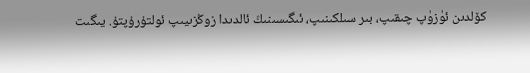كۆلدىن ئۈزۈپ چىقىپ، بىر سىلكىنىپ، ئىگىسىنىڭ ئالدىدا زوڭزىيىپ ئولتۇرۇپتۇ. يىگىت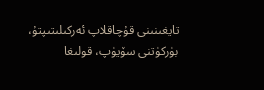تايغىنىنى قۇچاقلاپ ئەركىلىتىپتۇ، بۈركۈتنى سۆيۈپ، قولىغا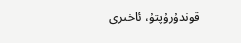قوندۇرۇپتۇ، ئاخىرى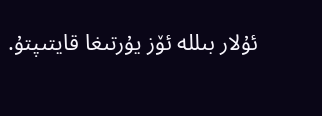ئۇلار بىللە ئۆز يۇرتىغا قايتىپتۇ.